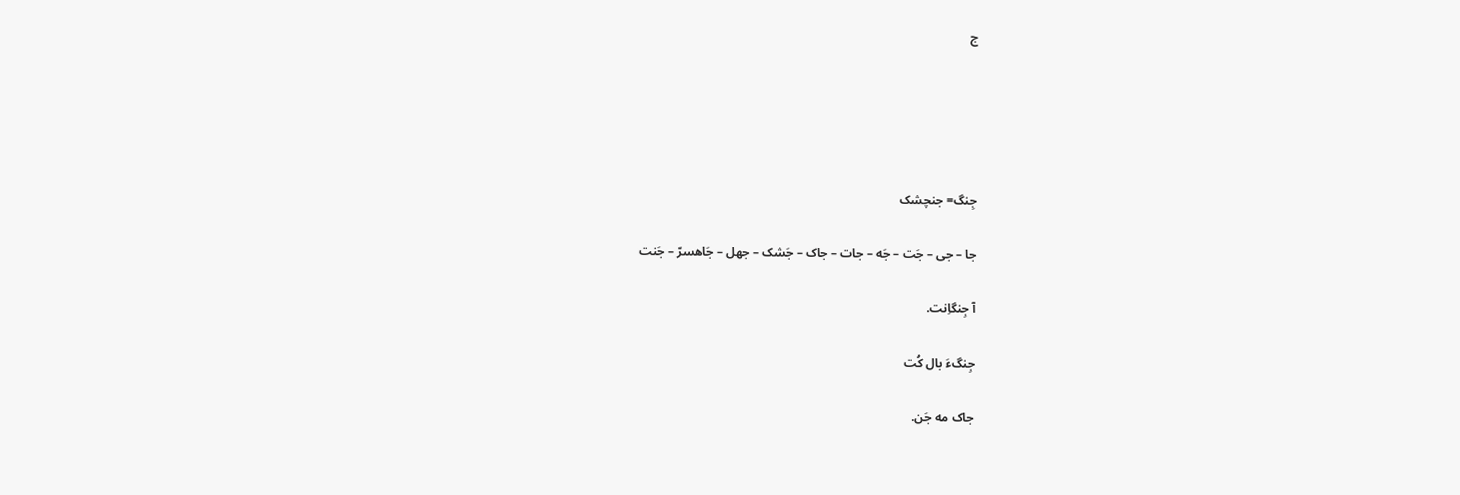ج





جِنگ= جنچشک

جا – جی – جَت – جَه – جات – جاک – جَشک – جهل – جَاهسرّ – جَنت

آ جِنگاِنت.

جِنگءَ بال کُت

جاک مه جَن.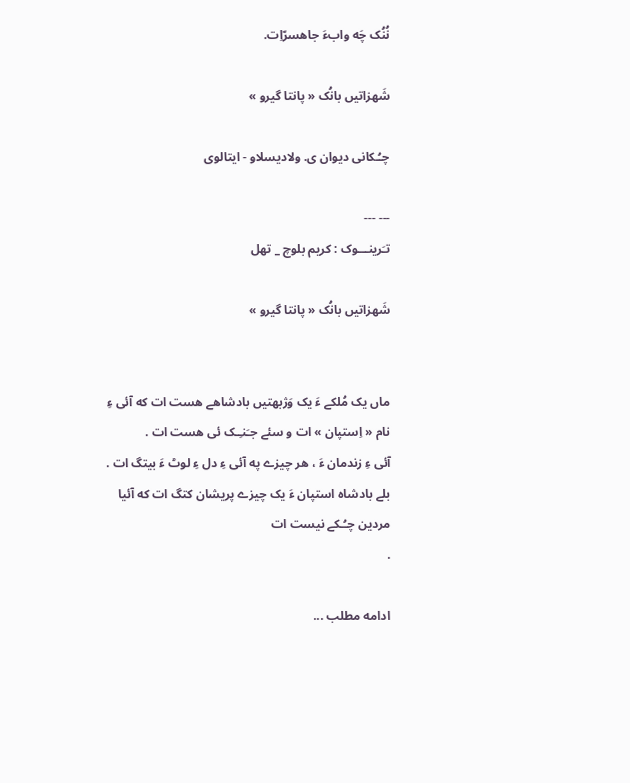نُنُک چَه وابءَ جاهسرّاِت.

شَهزاتیں بانُک « پانتا گیرو »

چـُـکانی دیوان ی. ولادیسلاو - ایتالوی

--- ---
تـَرینـــوک : کریم بلوچ _ تهل

شَهزاتیں بانُک « پانتا گیرو »


ماں یک مُلکے ءَ یک وَژبهتیں بادشاهے هست ات که آئی ءِ نام « اِستپان » ات و سئے جـَنـِـک ئی هست ات .
آئی ءِ زندمان ءَ ، هر چیزے په آئی ءِ دل ءِ لوٹ ءَ بیتگ ات . بلے بادشاه استپان ءَ یک چیزے پریشان کتگ ات که آئیا مردین چـُـکے نیست ات
.

ادامه مطلب ...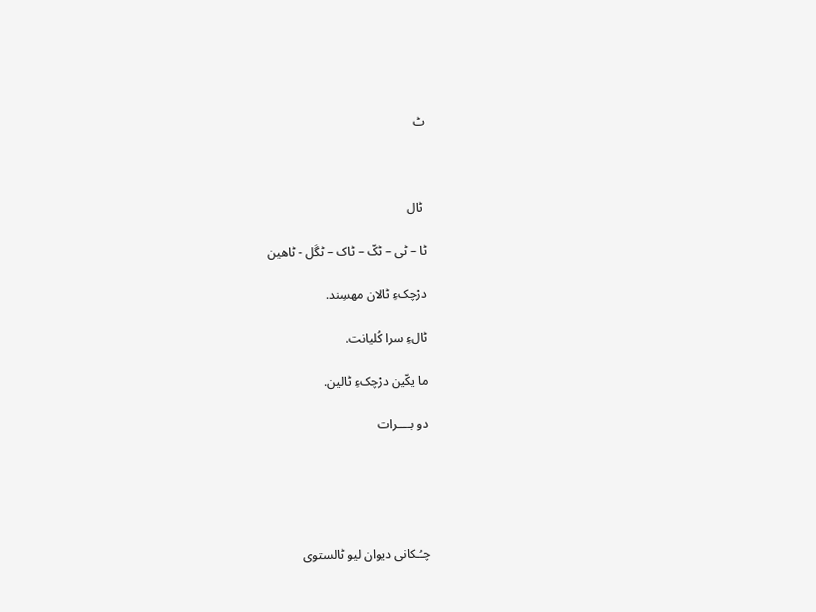ٹ



 ٹال

ٹا – ٹی – ٹکّ – ٹاک – ٹگَل - ٹاهین

درْچکءِ ٹالان مهسِند.

ٹالءِ سرا کُلیانت.

ما یکّین درْچکءِ ٹالین.

دو بــــرات





چـُـکانی دیوان لیو ٹالستوی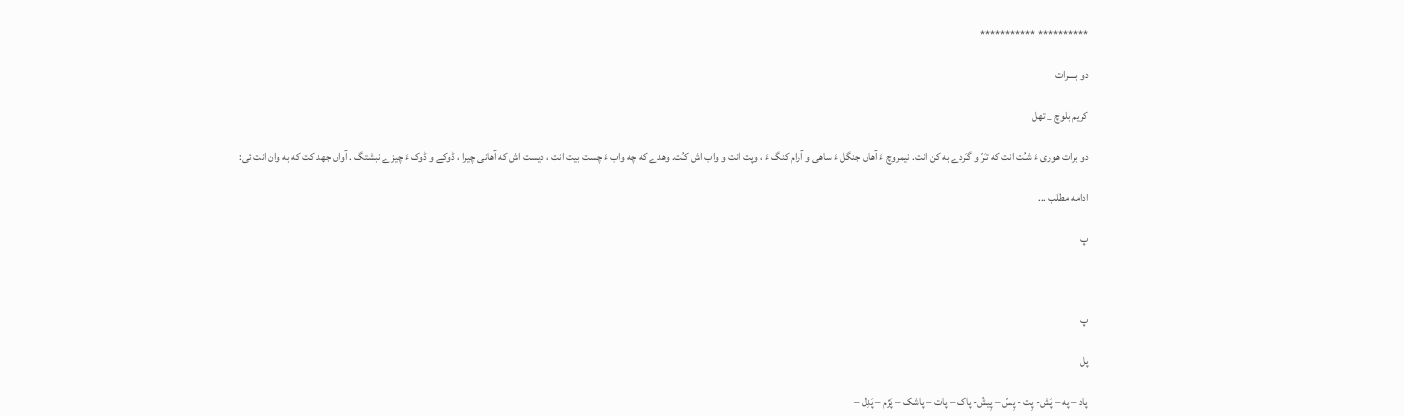********** ***********

دو بــــرات

کریم بلوچ _ تهل

دو برات هوری ءَ شـُت انت که تـَرّ و گـَردے به کن انت. نیمروچ ءَ آهاں جنگل ءَ ساهی و آرام کنگ ءَ ، وپت انت و واب اش کـُت. وهدے که چه واب ءَ چست بیت انت ، دیست اش که آهانی چیرا ، ڈوکے و ڈوک ءَ چیزے نبشتگ . آواں جهد کت که به وان انت ئی:

ادامه مطلب ...

پ



پ

پل

پاد – په – پَش- پِت - پِسّ – پِیشّ- پاک – پات – پاشک – پَژم – پَدِل –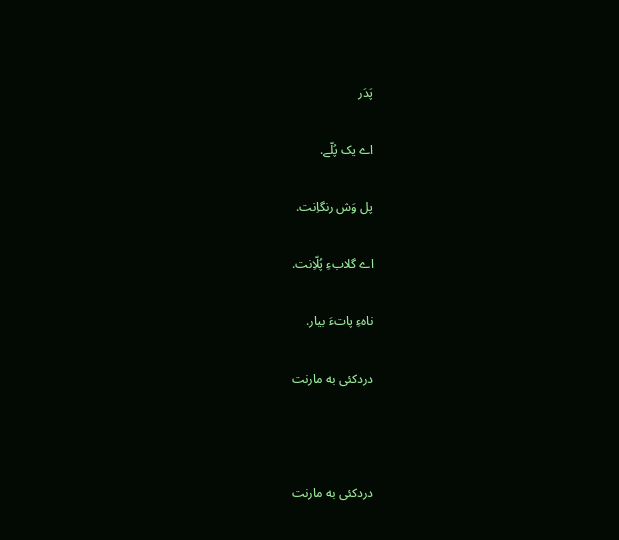پَدَر

اے یک پُلّے.

پل وَش رنگاِنت.

اے گلابءِ پُلّاِنت.

ناهءِ پاتءَ بیار.

دردکئی به مارنت



دردکئی به مارنت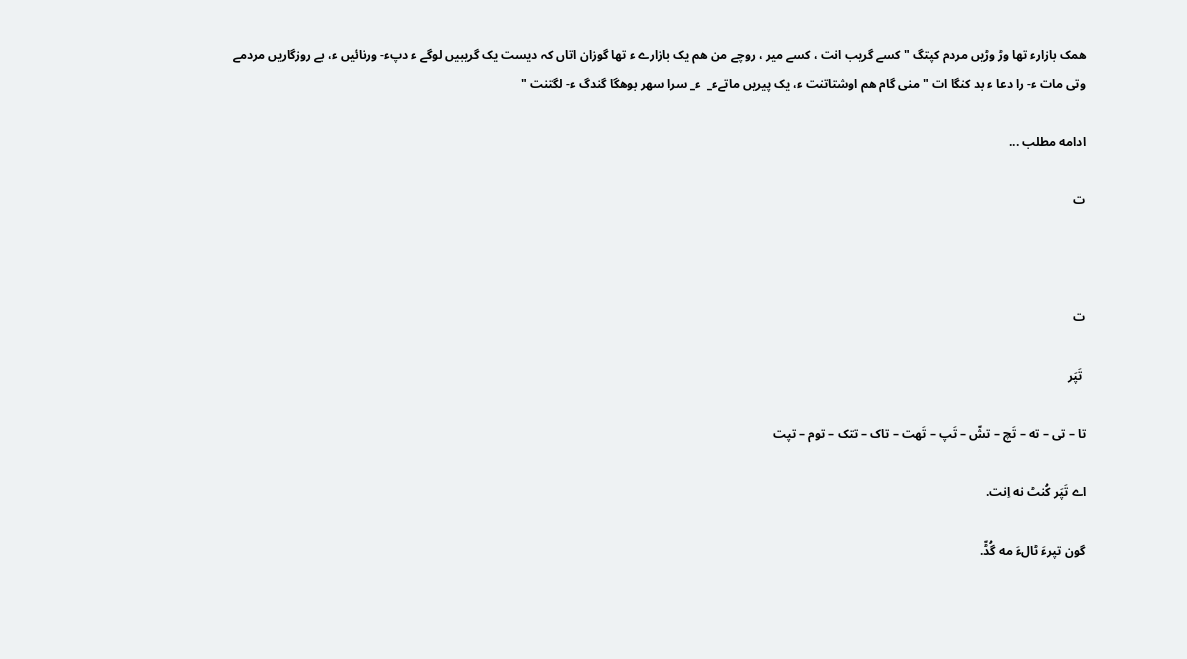ھمک بازارء تھا وڑ وڑیں مردم کپتگ " کسے گریب انت ، کسے میر ، روچے من ھم یک بازارے ء تھا گوزان اتاں کہ دیست یک گریبیں لوگے ء دپء- ورنائیں ء، بے روزگاریں مردمے وتی مات ء- را دعا ء بد کنگا ات " منی گام ھم اوشتاتنت ء، یک پیریں ماتےء_  ء_ سرا سھر بوھگا گندگ ء- لگتنت "

ادامه مطلب ...

ت



ت

 تَپَر

تا – تی – ته – تَچ – تشّ – تَپ – تَهت – تاک – تتک – توم – تپت

اے تَپَر کُنٹ نه اِنت.

گون تپرءَ ٹالءَ مه گُڈّ.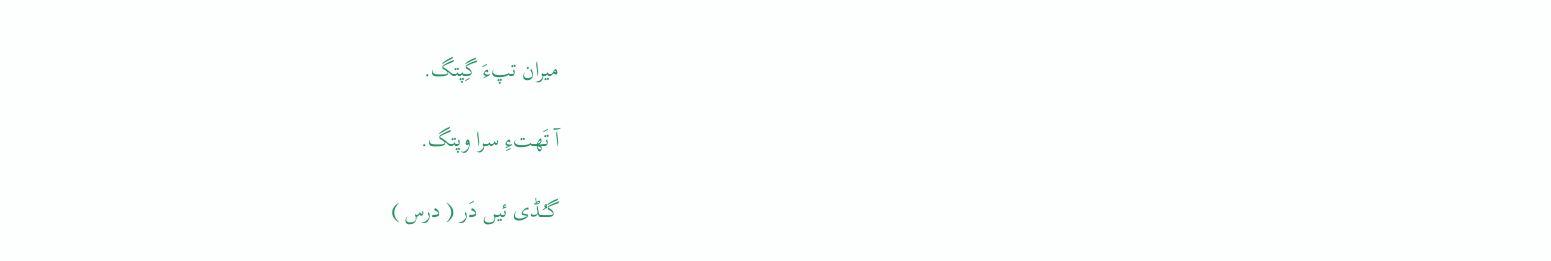میران تپءَ گِپتگ.

آ تَهتءِ سرا وپتگ.

گـُـڈی ئیں دَر ( درس )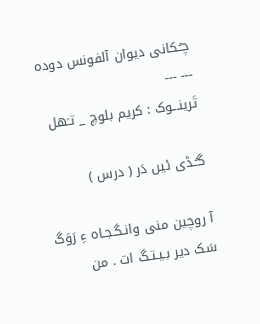چـُـکانی دیوان آلفونس دوده
--- ---
تَرینـــوک : کریم بلوچ _ تـَهل

گـُـڈی ئیں دَر ( درس )

آ روچین منی وانـگـجـاه ءِ رَوَگ سَک دیر بـیـتـگ ات . من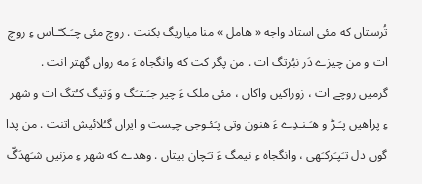تُرستاں که مئی استاد واجه « هامل » منا میاریگ بکنت . روچ مئی چـَـکـّـاس ءِ روچ ات و من چیزے دَر نبُرتگ ات . من پگر کت که وانگجاه ءَ مه رواں گهتر انت .
گرمیں روچے ات ، زوراکیں واکاں ، مئی ملک ءَ چیر جـَـتـَگ و وَتیگ کـُتگ ات و شهر ءِ پراهیں پـَـڑ و هـَـنـدِے ءَ هنون وتی پـَئـوجی چـِست و ایراں گـُلائیش اتنت . من پدا گوں دل تـَپـَرکـَهی ، وانگجاه ءِ نیمگ ءَ تـَچان بیتاں . وهدے که شهر ءِ مزنیں شـَهدَگّ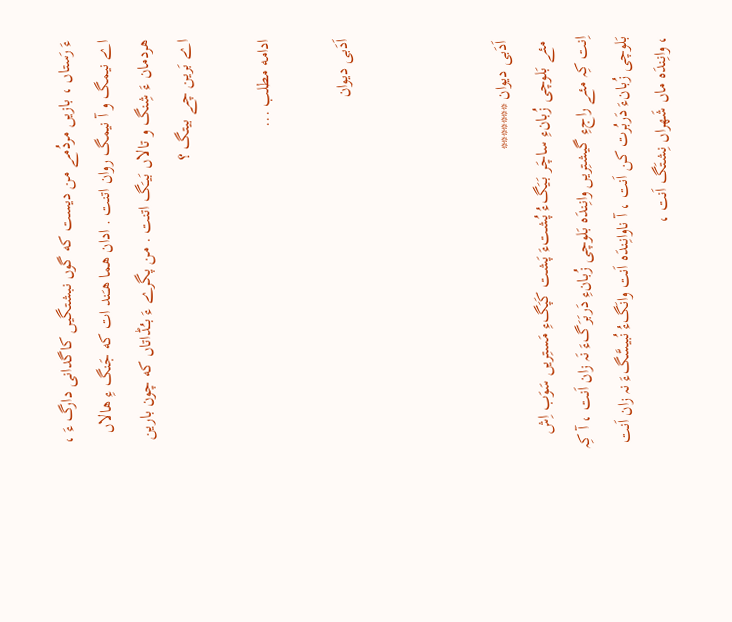ءَ رَستاں ، بازیں مردُمے من دیست که گوں نبشتگیں کاگدانی دارگ ءَ ، اے نیمگ و آ نیمگ روان اتنت . ادان هما هـَند ات که جَنگ ءِ هالاں هردمان ءَ شِنگ و تالاں بَیـَگ اتنت . من پگرے ءَ بـُـڈاتاں که چون بارین اے بَرین چے بیتگ ؟

ادامه مطلب ...

اَدَبی دیوان



 اَدَبی دیوان *******
 مئے بَلوچی زُبانءِ ساچَر بَیَگءُ پُشتءَ پَشت کَپَگءِ مَستِریں سَوَب اِش اِنت کِہ مئے راجءِ گیشتِریں وانِندَه بَلوچی زُبانءِ دَربَرَگءَ نَہ زان اَنت ، آ کِہ بَلوچی زُبانءَ دَربُرت کن اَنت ، آ ناوانِندَه اَنت وانَگءُ نُبیسَّگءَ نہ زان اَنت ، وانِندَه ماں شَهراں نِشتَگ اَنت ،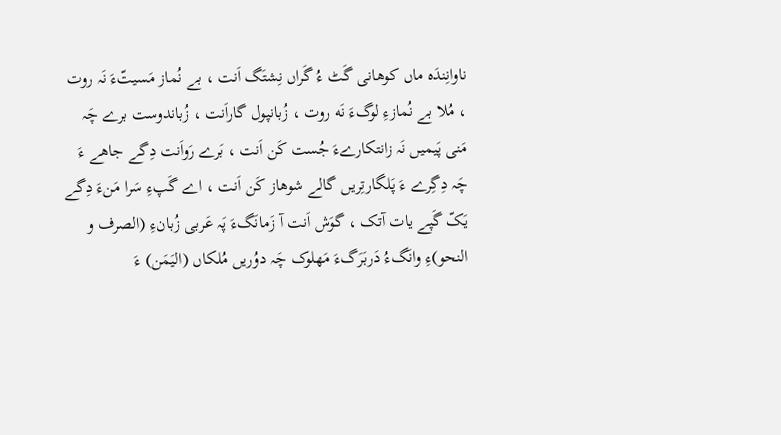ناوانِندَه ماں کوهانی گَٹ ءُ گَراں نِشتَگ اَنت ، بے نُماز مَسیتّءَ نَہ روت ، مُلا بے نُمازءِ لوگءَ نَه روت ، زُبانپول گاراَنت ، زُباندوست برے چَہ مَنی پَیمیں نَہ زانتکارےءَ جُست کَن اَنت ، بَرے رَواَنت دِگے جاهے ءَ چَہ دِگِرے ءَ پَلگارتِریں گالے شوهاز کَن اَنت ، اے گَپءِ سَرا مَنءَ دِگے یَکّ گَپے یات آتک ، گوَش اَنت آ زَمانَگءَ پَہ عَربی زُبانءِ (الصرف و النحو)ءِ وانَگءُ دَربَرَگءَ مَهلوک چَہ دوُریں مُلکاں (الیَمَن) ءَ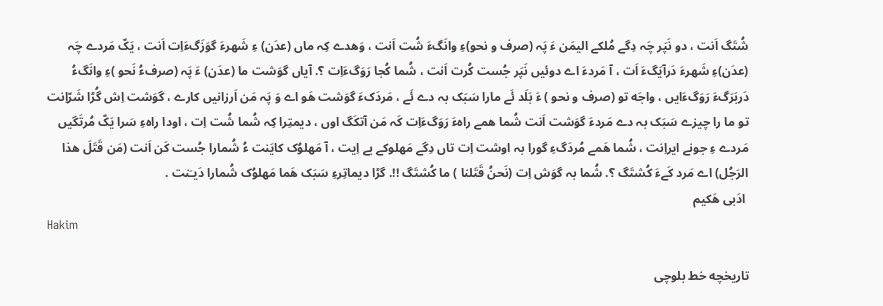شُتَگ اَنت ، دو نَپَر چَہ دِگے مُلکے الیمَن ءَ پَہ (صرف و نحو)ءِ وانَگءَ شُت اَنت ، وَهدے کِہ ماں (عدَن) ءِ شَهرءَ گوَزَگءَاِت اَنت ، یَکّ مَردے چَہ (عدَن)ءِ شَهرءَ دَرآیَگءَ اَت ، آ مَردءَ اے دوئیں نَپَر جُست کُرت اَنت ، شُما کُجا رَوَگءَاِت ؟. آیاں گوَشت ما (عدَن) ءَ پَہ (صرفءُ نَحو )ءِ وانَگءُ دَربَرَگءَ رَوَگءَایں ، واجَه تو (صرف و نحو ) ءَ بَلَد ئَے مارا سَبَک بہ دے ئَے ، مَردَکءَ گوَشت هَو اے وَ پَہ مَن اَرزانیں کارے ، گوَشت اِش گُڑا شَرّاِنت تو ما را چیزے سَبَک بہ دے مَردءَ گوَشت اَنت شُما همے راهءَ رَوَگءَاِت کَہ مَن آتکَگ اوں ، دیمتِرا کِہ شُما شُت اِت ، اودا راهءِ سَرا یَکّ مُرتَگیں مَردے ءِ جونے ایراِنت ، شُما هَمے مُردَگءِ گورا بہ اوشت اِت تاں دِگے مَهلوکے بے اِیت ، آ مَهلوُک کایَنت ءُ شُمارا جُست کَن اَنت (مَن قَتَلَ هذا الرَجُل) اے مَرد کَےءَ کُشتَگ ؟. شُما بہ گوَش اِت (نَحنُ قَتَلنا ) ما کُشتَگ !!. گڑا دیماتِرءِ سَبَک هَما مَهلوُک شُمارا دَیـَنت .
 ادَبى هَکیم
Hakim

تاریخچه خط بلوچی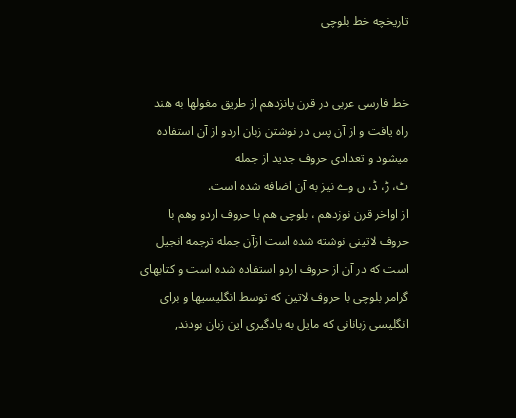تاریخچه خط بلوچی


خط فارسی عربی در قرن پانزدهم از طریق مغولها به هند راه یافت و از آن پس در نوشتن زبان اردو از آن استفاده میشود و تعدادی حروف جدید از جمله
ٹ، ڑ، ڈ، ں وے نیز به آن اضافه شده است.
از اواخر قرن نوزدهم ، بلوچی هم با حروف اردو وهم با حروف لاتینی نوشته شده است ازآن جمله ترجمه انجیل است که در آن از حروف اردو استفاده شده است و کتابهای گرامر بلوچی با حروف لاتین که توسط انگلیسیها و برای انگلیسی زبانانی که مایل به یادگیری این زبان بودند,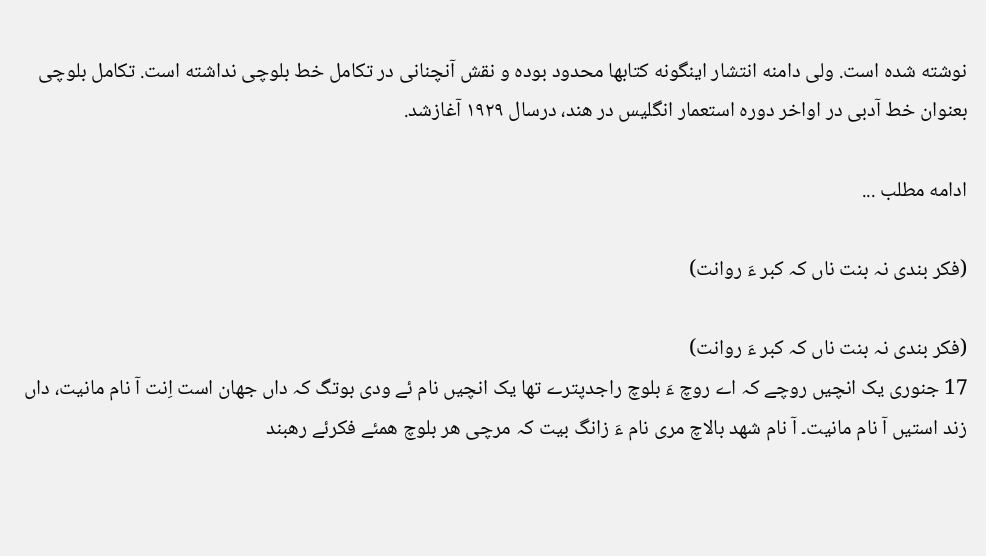نوشته شده است. ولی دامنه انتشار اینگونه کتابها محدود بوده و نقش آنچنانی در تکامل خط بلوچی نداشته است. تکامل بلوچی بعنوان خط آدبی در اواخر دوره استعمار انگلیس در هند، درسال ١٩٢٩ آغازشد.

ادامه مطلب ...

(فکر بندی نہ بنت ناں کہ کبر ءَ روانت)

(فکر بندی نہ بنت ناں کہ کبر ءَ روانت)
17 جنوری یک انچیں روچے کہ اے روچ ءَ بلوچ راجدپترے تھا یک انچیں نام ئے ودی بوتگ کہ داں جھان است اِنت آ نام مانیت، داں زند استیں آ نام مانیت۔ آ نام شھد بالاچ مری نام ءَ زانگ بیت کہ مرچی ھر بلوچ ھمئے فکرئے رھبند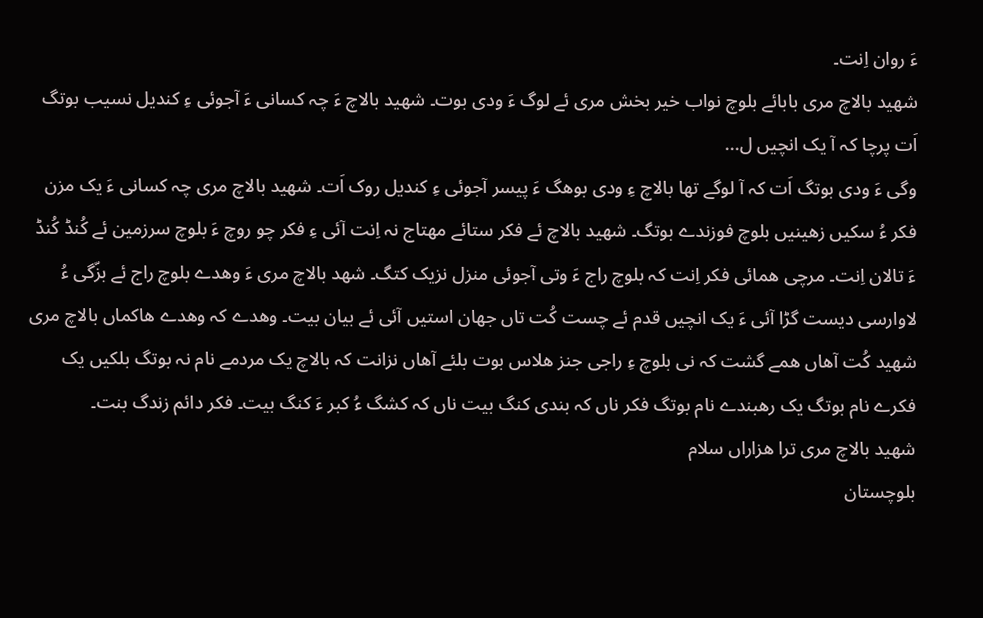ءَ روان اِنت۔
شھید بالاچ مری بابائے بلوچ نواب خیر بخش مری ئے لوگ ءَ ودی بوت۔ شھید بالاچ ءَ چہ کسانی ءَ آجوئی ءِ کندیل نسیب بوتگ اَت پرچا کہ آ یک انچیں ل...
وگی ءَ ودی بوتگ اَت کہ آ لوگے تھا بالاچ ءِ ودی بوھگ ءَ پیسر آجوئی ءِ کندیل روک اَت۔ شھید بالاچ مری چہ کسانی ءَ یک مزن فکر ءُ سکیں زھینیں بلوچ فوزندے بوتگ۔ شھید بالاچ ئے فکر ستائے مھتاج نہ اِنت آئی ءِ فکر چو روچ ءَ بلوچ سرزمین ئے کُنڈ کُنڈ ءَ تالان اِنت۔ مرچی ھمائی فکر اِنت کہ بلوچ راج ءَ وتی آجوئی منزل نزیک کتگ۔ شھد بالاچ مری ءَ وھدے بلوچ راج ئے بزّگی ءُ لاوارسی دیست گڑا آئی ءَ یک انچیں قدم ئے چست کُت تاں جھان استیں آئی ئے بیان بیت۔ وھدے کہ وھدے ھاکماں بالاچ مری شھید کُت آھاں ھمے گشت کہ نی بلوچ ءِ راجی جنز ھلاس بوت بلئے آھاں نزانت کہ بالاچ یک مردمے نام نہ بوتگ بلکیں یک فکرے نام بوتگ یک رھبندے نام بوتگ فکر ناں کہ بندی کنگ بیت ناں کہ کشگ ءُ کبر ءَ کنگ بیت۔ فکر دائم زندگ بنت۔
شھید بالاچ مری ترا ھزاراں سلام
بلوچستان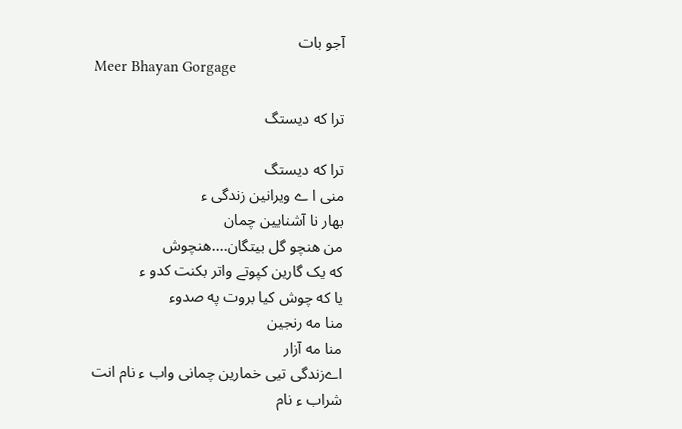آجو بات
Meer Bhayan Gorgage

ترا که دیستگ

ترا که دیستگ
منی ا ے ویرانین زندگی ء
بهار نا آشنایین چمان
من هنچو گل بیتگان....هنچوش
که یک گارین کپوتے واتر بکنت کدو ء
یا که چوش کیا بروت په صدوء
منا مه رنجین
منا مه آزار
اےزندگی تیی خمارین چمانی واب ء نام انت
شراب ء نام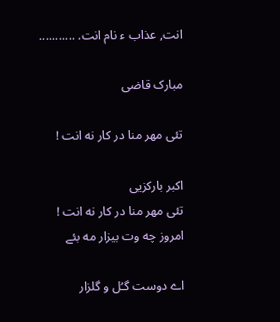انت, عذاب ء نام انت. ...........

مبارک قاضی

تئی مهر منا در کار نه انت !

اکبر بارکزیی
تئی مهر منا در کار نه انت !
امروز چه وت بیزار مه بئے

اے دوست گـُل و گلزار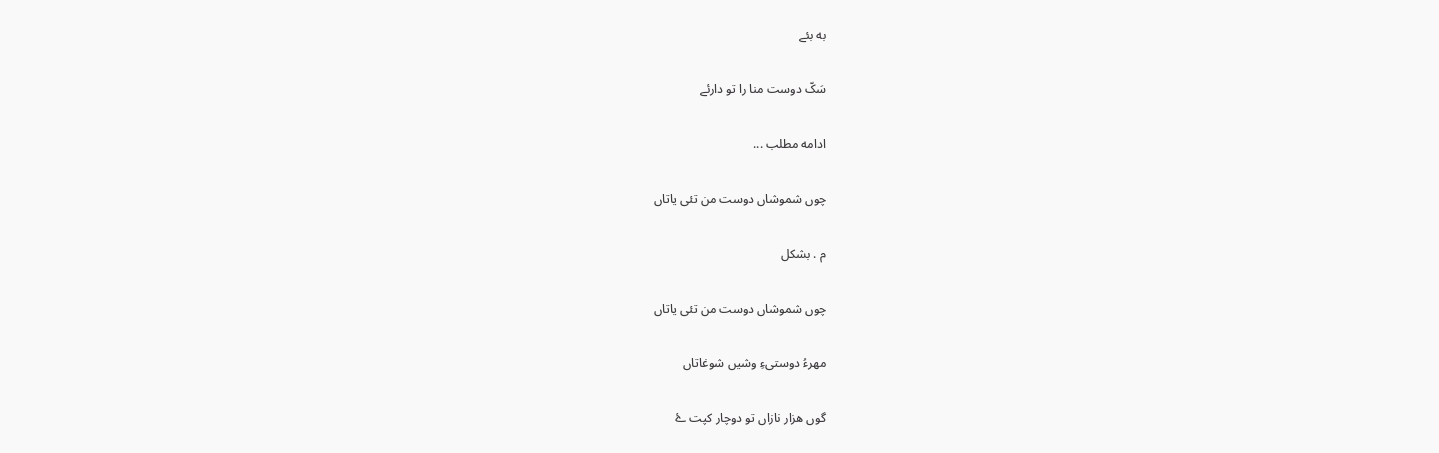به بئے

سَکّ دوست منا را تو دارئے

ادامه مطلب ...

چوں شموشاں دوست من تئی یاتاں

م . بشکل

چوں شموشاں دوست من تئی یاتاں

مهرءُ دوستیءِ وشیں شوغاتاں

گوں هزار نازاں تو دوچار کپت ۓ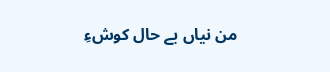من نیاں بے حال کوشءِ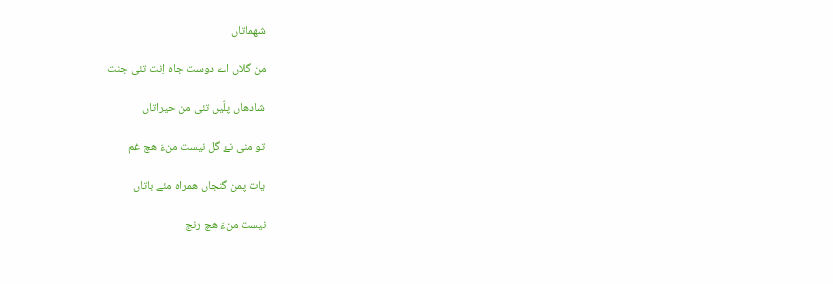شهماتاں

من گلاں اے دوست جاه اِنت تئی جنت

شادهاں پلّیں تئی من حیراتاں

تو منی نۓ گل نیست منءَ هچ غم

یات پمن گنجاں همراه مئے باتاں

نیست منءَ هچ رنج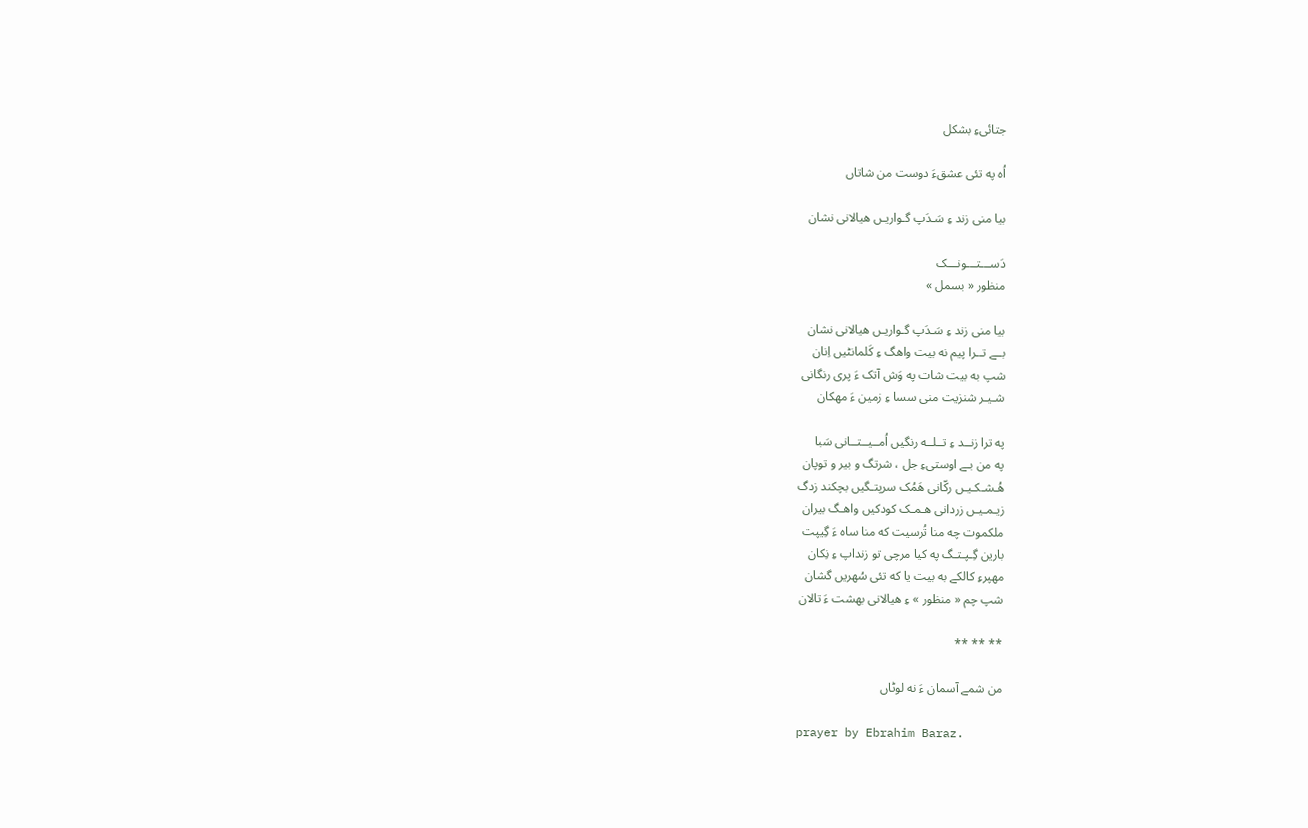جتائیءِ بشکل

اُه په تئی عشقءَ دوست من شاتاں

بیا منی زند ءِ سَـدَپ گـواریـں هیالانی نشان

دَســـتـــونـــک
منظور « بسمل »

بیا منی زند ءِ سَـدَپ گـواریـں هیالانی نشان
بــے تــرا پیم نه بیت واهگ ءِ کَلمانٹیں اِنان
شپ به بیت شات په وَش آتک ءَ پری رنگانی
شـیـر شنزیت منی سسا ءِ زمین ءَ مهکان

په ترا زنــد ءِ تــلــه رنگیں اُمــیــتــانی سَبا
په من بـے اوستیءِ جل ، شرتگ و بیر و توپان
هُـشـکـیـں رکّانی هَمُک سرپتـگیں بچکند زدگ
زیـمـیـں زردانی هـمـک کودکیں واهـگ بیران
ملکموت چه منا تُرسیت که منا ساه ءَ گِیپت
بارین گِـپـتـگ په کیا مرچی تو زنداپ ءِ نِکان
مهپرءِ کالکے به بیت یا که تئی سُهریں گشان
شپ چم « منظور » ءِ هیالانی بهشت ءَ تالان

** ** **

من شمے آسمان ءَ نه لوٹاں

prayer by Ebrahim Baraz.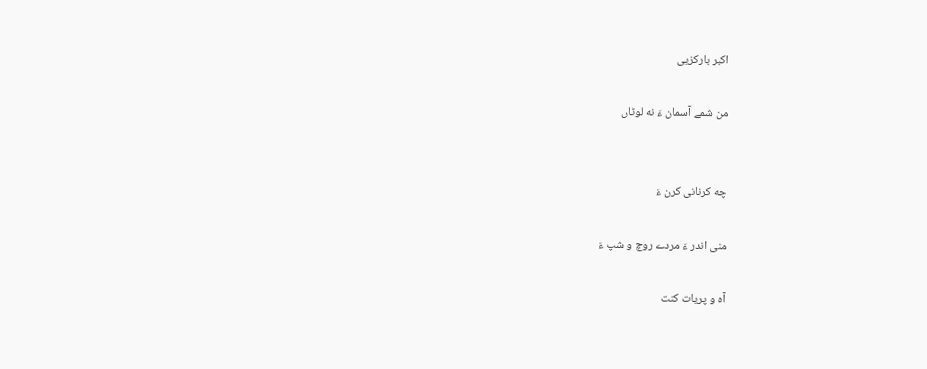اکبر بارکزیی

من شمے آسمان ءَ نه لوٹاں


چه کرنانی کرن ءَ

منی اندر ءَ مردے روچ و شپ ءَ

آه و پریات کنت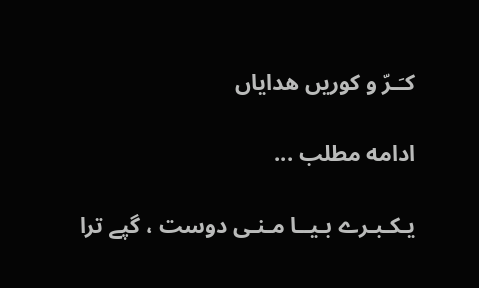کـَـرّ و کوریں هدایاں

ادامه مطلب ...

یـکـبـرے بـیــا مـنـی دوست ، گپے ترا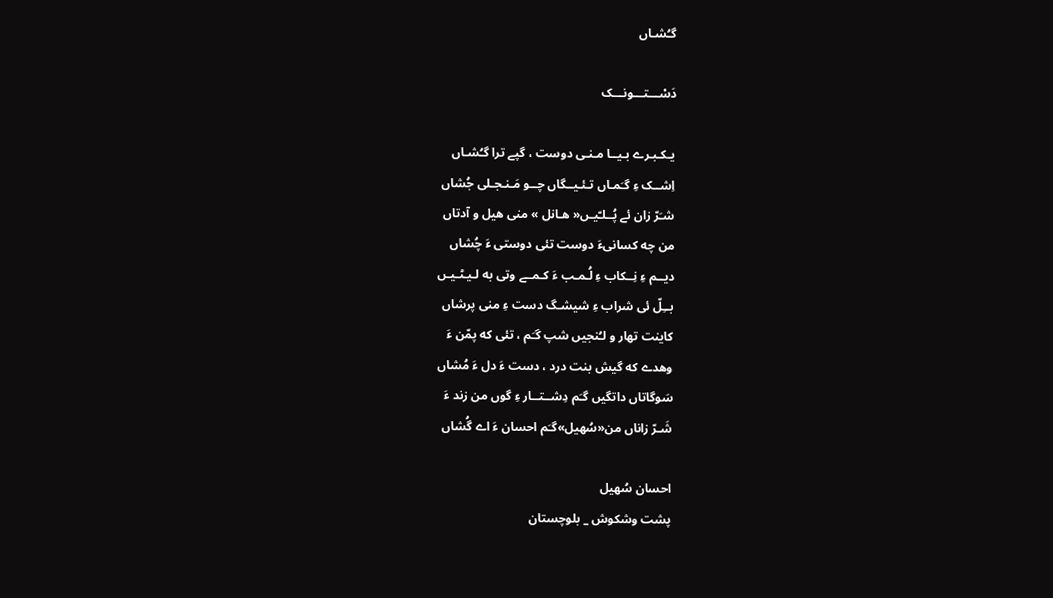گـُشـاں

دَسْـــتـــونـــک

یـکـبـرے بـیــا مـنـی دوست ، گپے ترا گـُشـاں
اِشــک ءِ گـَمـاں تـئـیــگاں چــو مَـنـجـلی جُشاں
شـَرّ زان ئے پُــلـّیـں« هـانل » منی هیل و آدتاں
من چه کسانیءَ دوست تئی دوستی ءَ چُشاں
دیــم ءِ نِــکاب ءِ لُـمـب ءَ کـمــے وتی به لـیـٹـیـں
بــِلّ ئی شراب ءِ شیشـگ دست ءِ منی پرشاں
کاینت تهار و لـُنجیں شپ گـَم ، تئی که پمّن ءَ
وهدے که گیش بنت درد ، دست ءَ دل ءَ مُشاں
سَوگاتاں داتگیں گـَم دِشــتــار ءِ گوں من زند ءَ
شَـرّ زاناں من«سُهیل»گـَم احسان ءَ اے گُشاں

احسان سُهیل
پشت وشکوش _ بلوچستان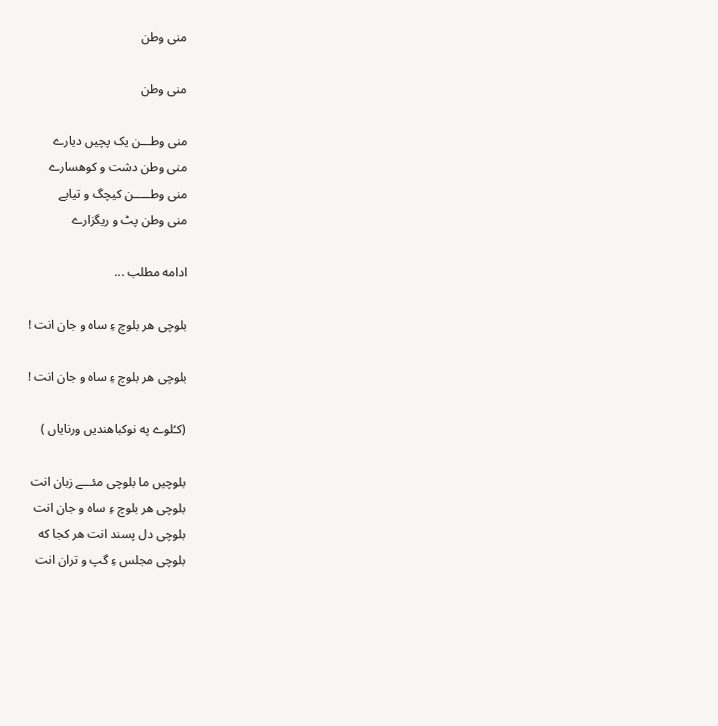منی وطن

منی وطن

منی وطـــن یک پچیں دیارے
منی وطن دشت و کوھسارے
منی وطـــــن کیچگ و تیابے
منی وطن پٹ و ریگزارے

ادامه مطلب ...

بلوچی هر بلوچ ءِ ساه و جان انت !

بلوچی هر بلوچ ءِ ساه و جان انت !

(کـُلوے په نوکباهندیں ورنایاں )

بلوچیں ما بلوچی مئـــے زبان انت
بلوچی هر بلوچ ءِ ساه و جان انت
بلوچی دل پسند انت هر کجا که
بلوچی مجلس ءِ گپ و تران انت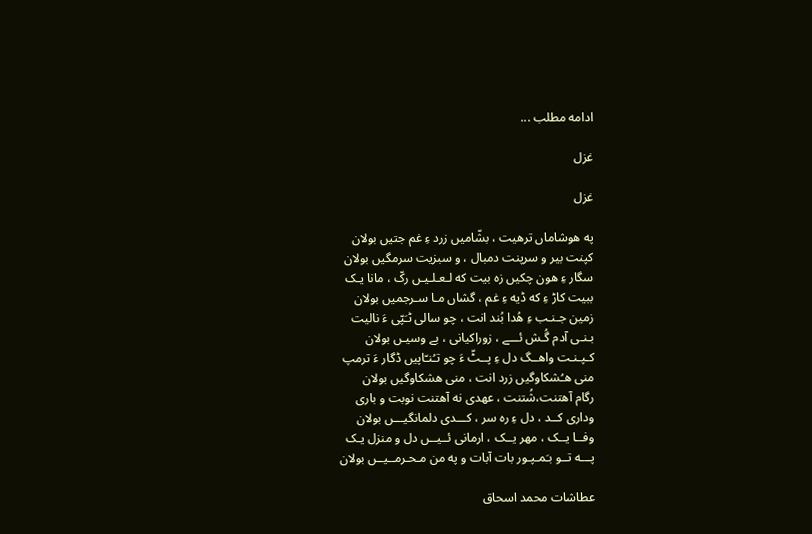ادامه مطلب ...

غزل

غزل

په هوشاماں ترهیت ، بشّامیں زرد ءِ غم جتیں بولان
کپنت بیر و سرپنت دمبال ، و سبزیت سرمگیں بولان
سگار ءِ هون چکیں زه بیت که لـعـلـیـں رکّ ، مانا یـک
ببیت کاڑ ءِ که ڈیه ءِ غم ، گشاں مـا سـرجمیں بولان
زمین جـنـب ءِ هُدا بُند انت ، چو سالی ٹـَپّی ءَ نالیت
بـنـی آدم گُـش ئـــے ، زوراکیانی ، بے وسیـں بولان
کـپـنـت واهــگ دل ءِ پــٹّ ءَ چو تـُنـّاپیں ڈگار ءَ ترمپ
منی هـُشکاوگیں زرد انت ، منی هشکاوگیں بولان
رگام آهتنت،شُتنت ، عهدی نه آهتنت نوبت و باری
وداری کــد ، دل ءِ ره سر ، کـــدی دلمانگیـــں بولان
وفــا یــک ، مهر یــک ، ارمانی ئــیــں دل و منزل یـک
پـــه تــو بـَمـپـور بات آبات و په من مـحـرمــیــں بولان

عطاشات محمد اسحاق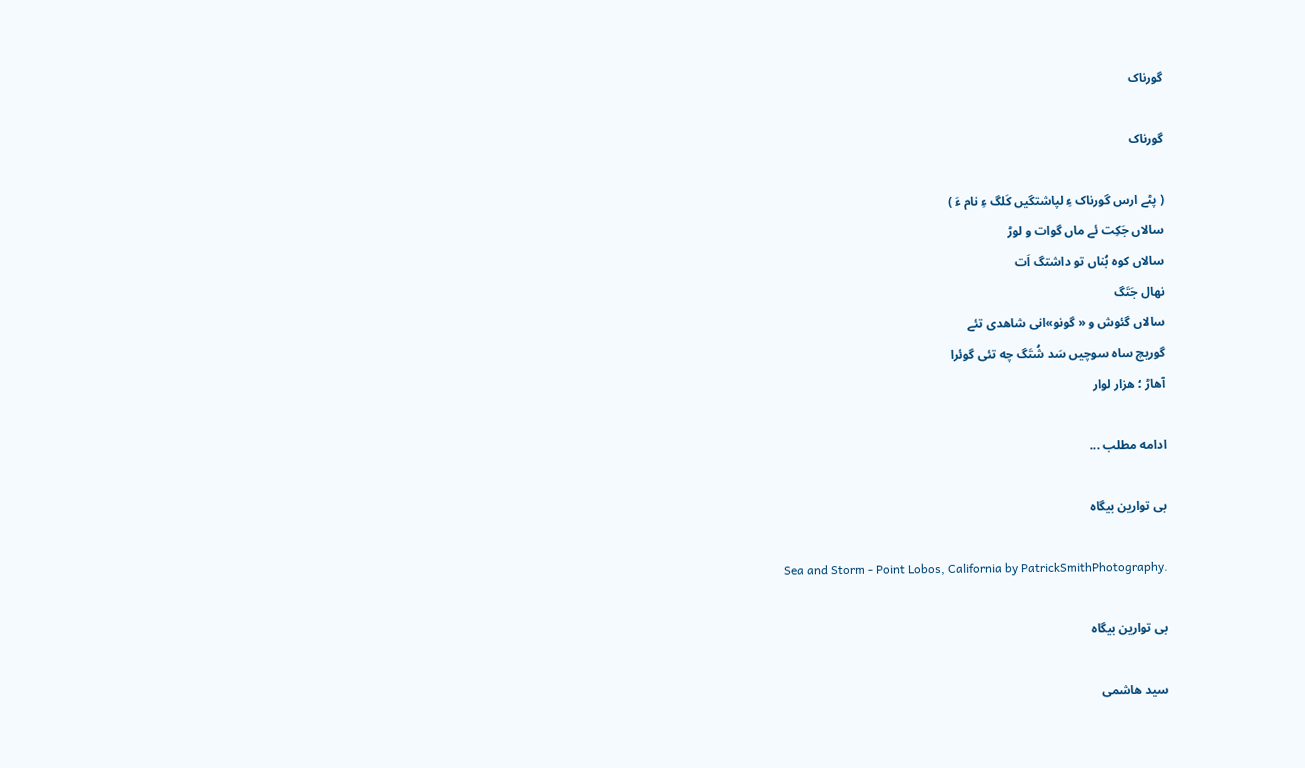گورناک

گورناک

( پٹے ارس گورناک ءِ لپاشتگیں کَلگ ءِ نام ءَ )
سالاں جَکِت ئے ماں گوات و لوڑ
سالاں کوه بُناں تو داشتگ اَت
نهال جَتَگ
سالاں گئوش و « گونو»انی شاهدی تئے
گوریچ ساه سوچیں سَد شُتَگ چه تئی گوئرا
آهاڑ ؛ هزار لوار

ادامه مطلب ...

بی توارین بیگاه

Sea and Storm - Point Lobos, California by PatrickSmithPhotography.

بی توارین بیگاه

سید هاشمی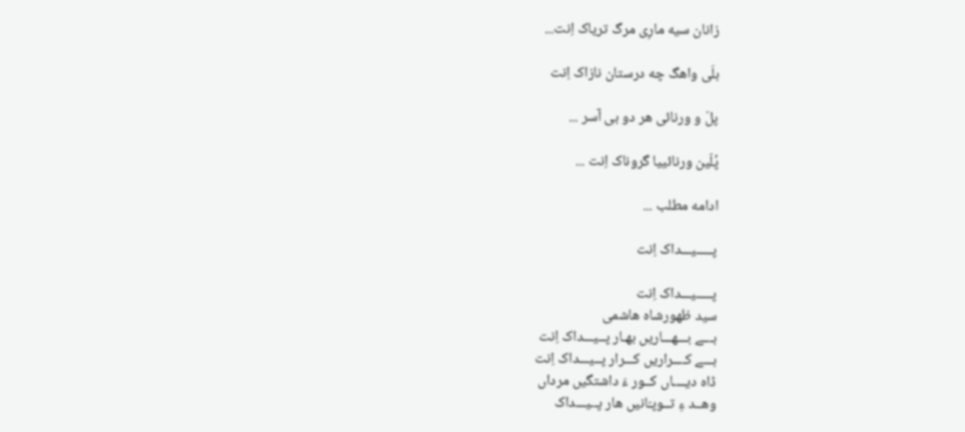زانان سیه مارِی مرگ تریاک اِنت...

بلَی واهگ چه درستان نازاک اِنت

پلّ و ورنائی هر دو بی آسر ...

پُلّین ورنائییا گروناک اِنت ...

ادامه مطلب ...

پـــــیـــداک اِنت

پـــــیـــداک اِنت
سید ظهورشاه هاشمی
بـــے بـــهـــاریں بهـار پــیـــداک اِنت
بـــے کــــراریں کـــرار پــیـــداک اِنت
ڈاه دیــــاں کــور ءَ داشتگیں مرداں
وهــد ءِ تــوپـّانیں هار پــیـــداک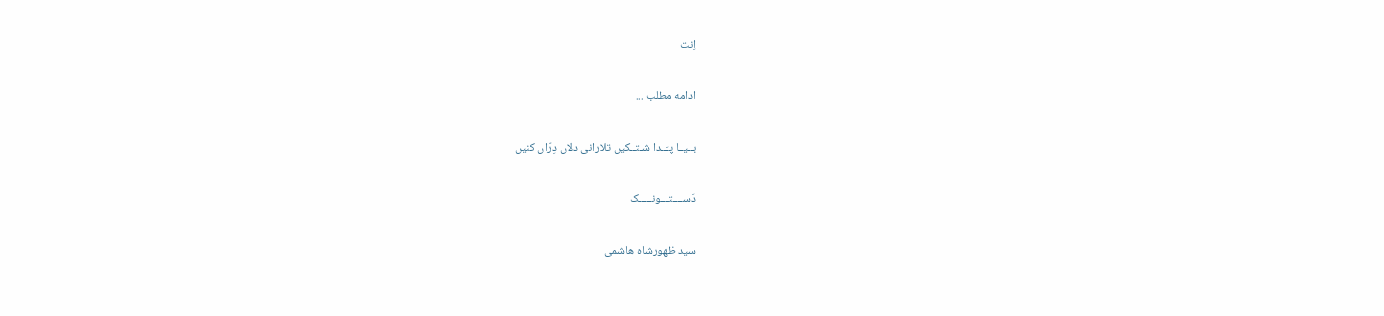اِنت

ادامه مطلب ...

بــیــا پـَــدا شـتــکیں تلارانی دلاں دِرّاں کنیں

دَســــتـــونـــــک

سید ظهورشاه هاشمی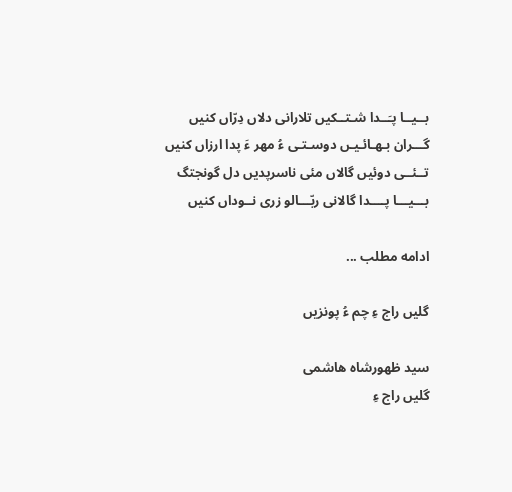بــیــا پـَــدا شـتــکیں تلارانی دلاں دِرّاں کنیں
گـــران بـھـائـیـں دوسـتـی ءُ مھر ءَ پدا ارزاں کنیں
تــئــی دوئیں گالاں مئی ناسرپدیں دل گونجتگ
بـــیـــا پــــدا گالانی ربّـــالو زری نــوداں کنیں

ادامه مطلب ...

گلیں راج ءِ چم ءُ پونزیں

سید ظهورشاه هاشمی
گلیں راج ءِ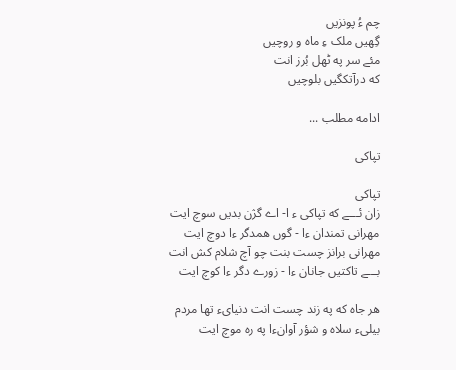چم ءُ پونزیں
گِهیں ملک ءِ ماه و روچیں
مئے سر په ٹهل بُرز انت
که درآتکگیں بلوچیں

ادامه مطلب ...

تپاکی

تپاکی
زان ئـــے که تپاکی ء ا- اے گژن بدیں سوچ ایت
مهرانی تمندان ءا - گوں همدگر ءا دوچ ایت
مهرانی برانز چست بنت چو آچ شلام کش انت
بـــے تاکتیں جانان ءا - زورے دگر ءا کوچ ایت

هر جاه که په زند چست انت دنیایء تها مردم
بیلیء سلاه و شؤر آوانءا په ره موچ ایت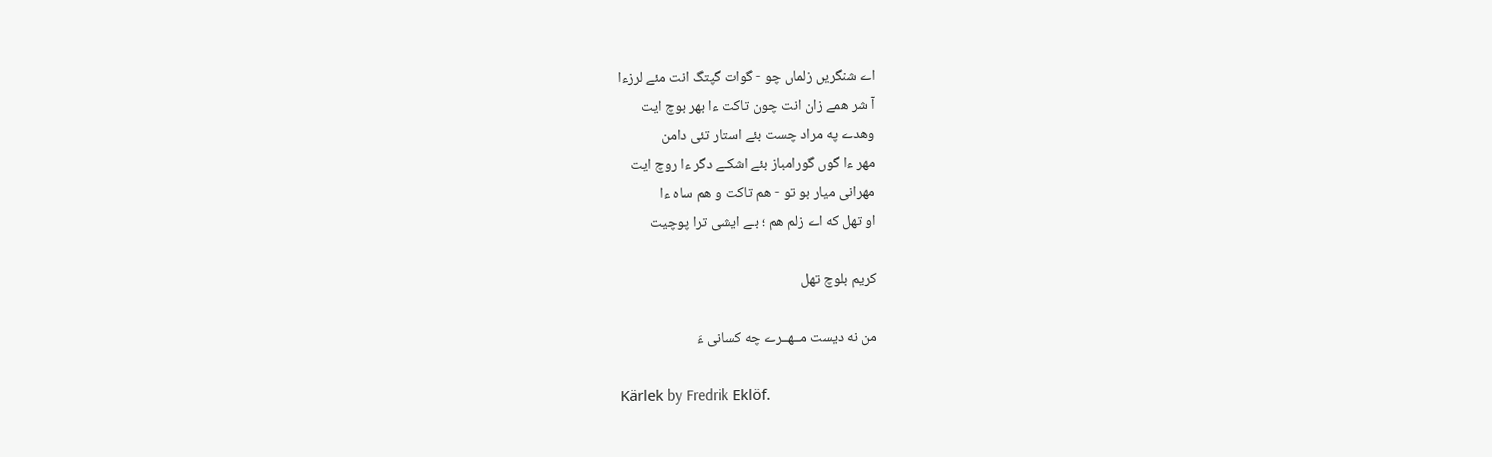اے شنگریں زلماں چو - گوات گپتگ انت مئے لرزءا
آ شر همے زان انت چون تاکت ءا بهر بوچ ایت
وهدے په مراد چست بئے استار تئی دامن
مهر ءا گوں گورامباز بئے اشکـے دگر ءا روچ ایت
مهرانی میار بو تو - هم تاکت و هم ساه ءا
او تهل که اے زلم هم ؛ بـے ایشی ترا پوچیت

کریم بلوچ تهل

من نه دیست مــهــرے چه کسانی ءَ

Kärlek by Fredrik Eklöf.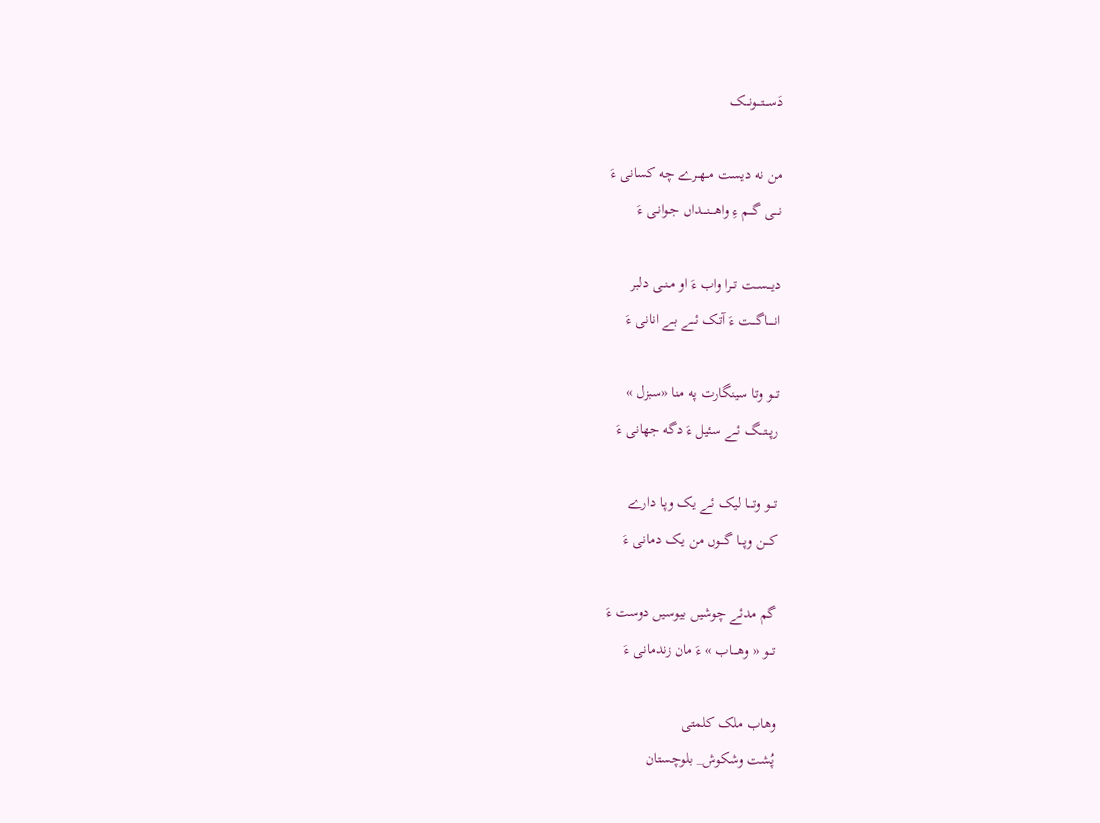دَســـتـــونـــک

من نه دیست مــهــرے چه کسانی ءَ
نـــی گـــم ءِ واهـــنــــداں جـوانـی ءَ

دیـــســت تــرا واب ءَ او مـنــی دلبر
انـــــاگـــت ءَ آتـک ئـــے بـے انانی ءَ

تـــو وتا سینگارت په منا «سبزل »
رپــتـــگ ئــے سئیل ءَ دگه جهانی ءَ

تـــو وتــــا لیک ئـے یک وپـا دارے
کـــن وپـــا گـــوں من یـک دمانی ءَ

گم مدئے چوشیں بیوسیں دوست ءَ
تـــو « وهــــاب » ءَ مان زندمانی ءَ

وهاب ملک کلمتی
پُشت وشکوش_ بلوچستان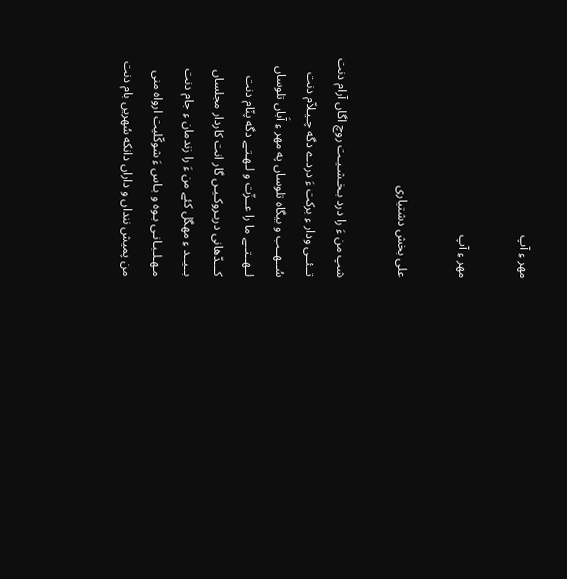مهر ءِ آپ

مهر ءِ آپ

علی بخش دشتیاری

شپ من ءَ را درد بـخـشـیـت روچ اگاں آرام دنت
تــئــی ودار ءِ برکت ءَ دردے دگه چـیـلاّم دنت
سُــهــب و بیگاه تلوساں په مهر ءِ آَباں تلوساں
لــهــتــے ما را عــزّت و لـهـتـے دگه پنّام دنت
کـــدّهانی دربـروکـیـں گار انت کاردار مجلساں
بــیــد ءِ مهگل کئے من ءَ را زندمان ءِ جام دنت
مـهـلـبـانـی بـوه و بـاس ءَ شوکّلیت ارواه منی
من پمیش ننداں و داراں دانکه سُهریں بام دنت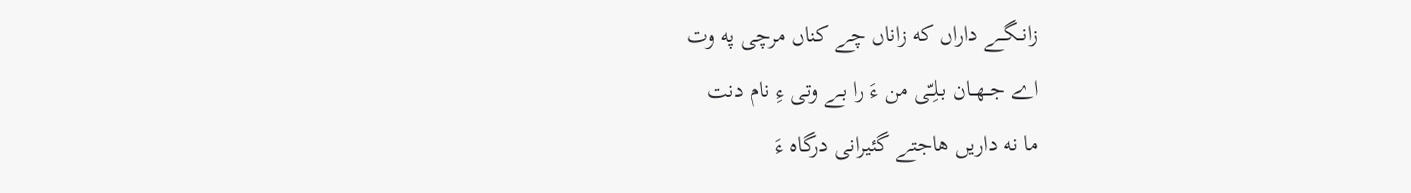زانــگــے داراں که زاناں چے کناں مرچی په وت
اے جــهــان بـلِـّی من ءَ را بـے وتی ءِ نام دنت
ما نه داریں هاجتے گئیرانی درگاه ءَ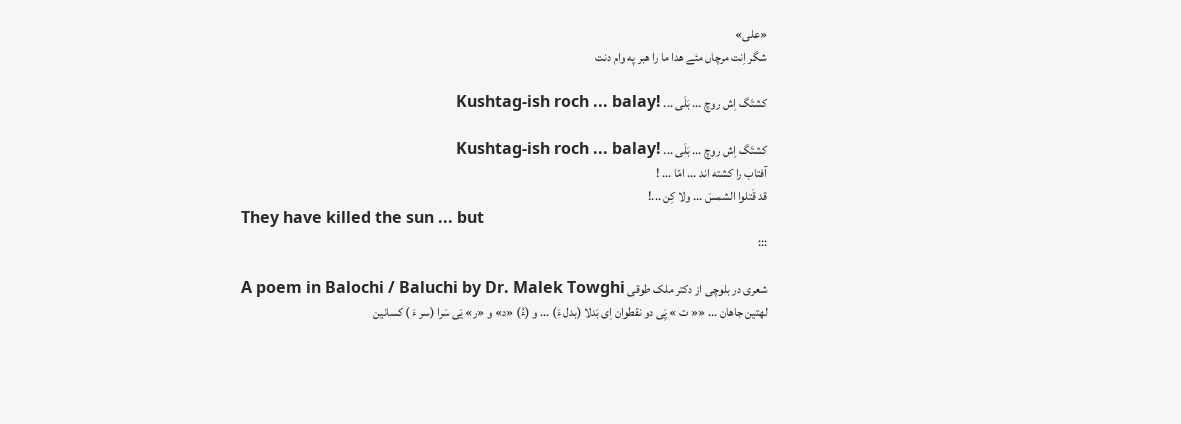«علی»
شگر اِنت مرچاں مئے هدا ما را هبر په وام دنت

کشتَگ اِش روچ ... بَلَی ... !Kushtag-ish roch ... balay

کشتَگ اِش روچ ... بَلَی ... !Kushtag-ish roch ... balay
آفتاب را کشته اند ... امّا ... !
قد قَتلوا الشمسَ ... ولا کِن ...!
They have killed the sun ... but
:::

شعری در بلوچی از دکتر ملک طوقی A poem in Balochi / Baluchi by Dr. Malek Towghi
لهتین جاهان ... «« ت » یَِی دو نقطوان اِی بَدلا (بدل ءَ) ... و (ءُ) «د» و «ر» یَی سَرا (سر ءَ ) کسانین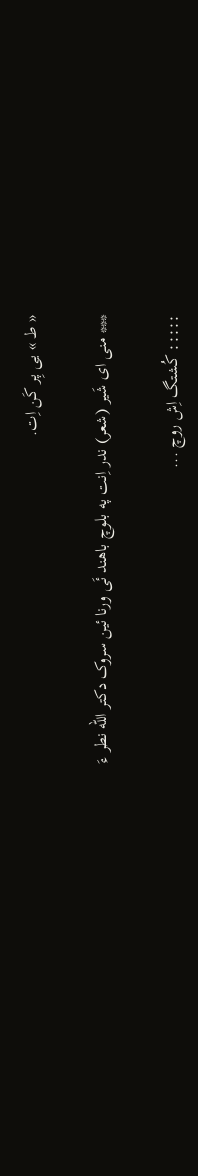« ط » یی پِر کَن اِت.

*** منی ای شَیر (شعر) ندر اِنت په بلوچ باهند ئَی ورنا ئین سروک دکتر الله نطر ءَ

::::: کُشتگ اِش روچ ...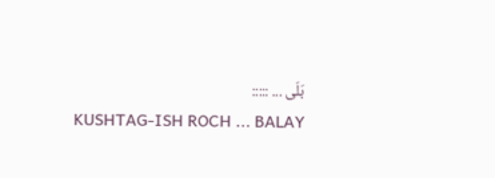بَلَی ... :::::
KUSHTAG-ISH ROCH ... BALAY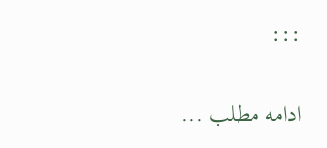:::

ادامه مطلب ...